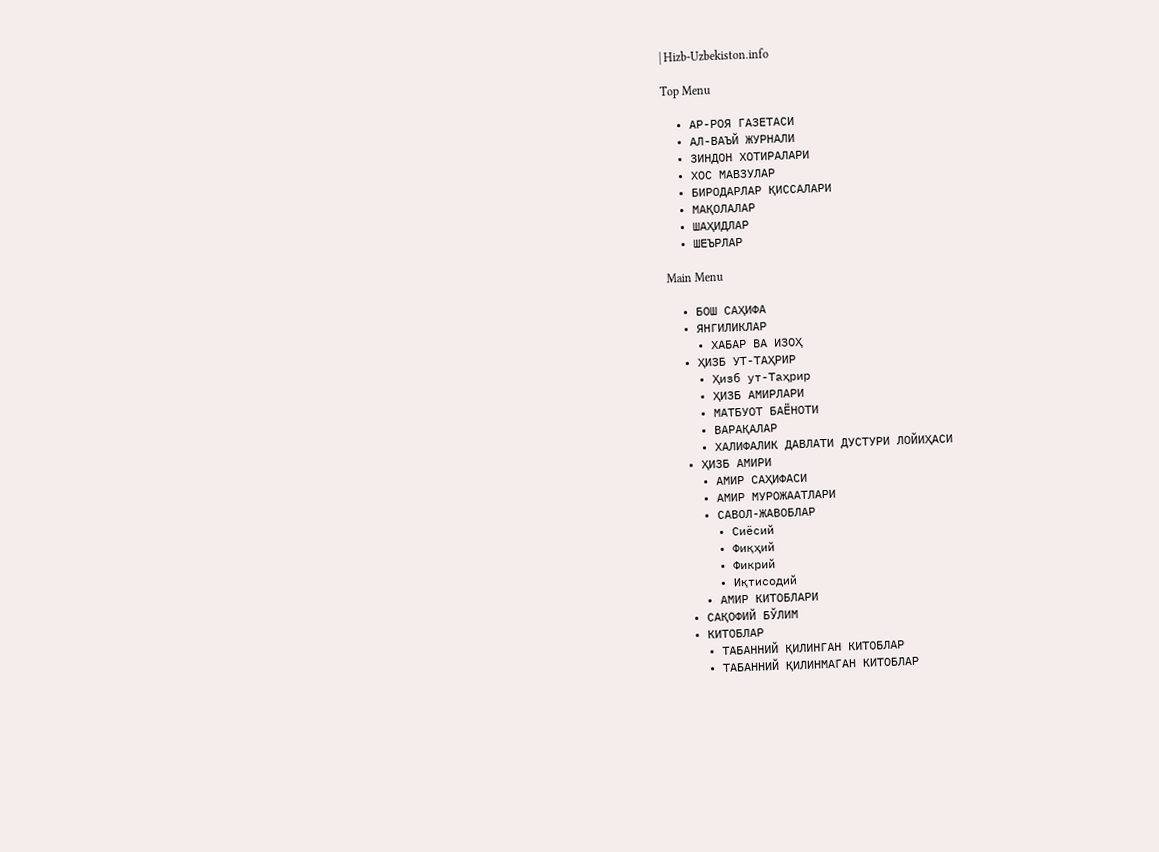| Hizb-Uzbekiston.info

Top Menu

  • АР-РОЯ ГАЗЕТАСИ
  • АЛ-ВАЪЙ ЖУРНАЛИ
  • ЗИНДОН ХОТИРАЛАРИ
  • ХОС МАВЗУЛАР
  • БИРОДАРЛАР ҚИССАЛАРИ
  • МАҚОЛАЛАР
  • ШАҲИДЛАР
  • ШЕЪРЛАР

Main Menu

  • БОШ САҲИФА
  • ЯНГИЛИКЛАР
    • ХАБАР ВА ИЗОҲ
  • ҲИЗБ УТ-ТАҲРИР
    • Ҳизб ут-Таҳрир
    • ҲИЗБ АМИРЛАРИ
    • МАТБУОТ БАЁНОТИ
    • ВАРАҚАЛАР
    • ХАЛИФАЛИК ДАВЛАТИ ДУСТУРИ ЛОЙИҲАСИ
  • ҲИЗБ АМИРИ
    • АМИР САҲИФАСИ
    • АМИР МУРОЖААТЛАРИ
    • САВОЛ-ЖАВОБЛАР
      • Сиёсий
      • Фиқҳий
      • Фикрий
      • Иқтисодий
    • АМИР КИТОБЛАРИ
  • САҚОФИЙ БЎЛИМ
  • КИТОБЛАР
    • ТАБАННИЙ ҚИЛИНГАН КИТОБЛАР
    • ТАБАННИЙ ҚИЛИНМАГАН КИТОБЛАР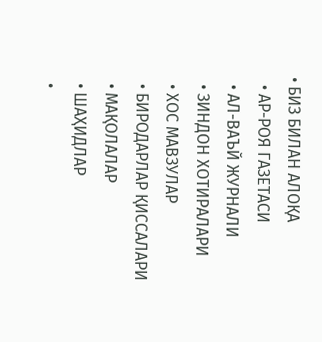• БИЗ БИЛАН АЛОҚА
  • АР-РОЯ ГАЗЕТАСИ
  • АЛ-ВАЪЙ ЖУРНАЛИ
  • ЗИНДОН ХОТИРАЛАРИ
  • ХОС МАВЗУЛАР
  • БИРОДАРЛАР ҚИССАЛАРИ
  • МАҚОЛАЛАР
  • ШАҲИДЛАР
  •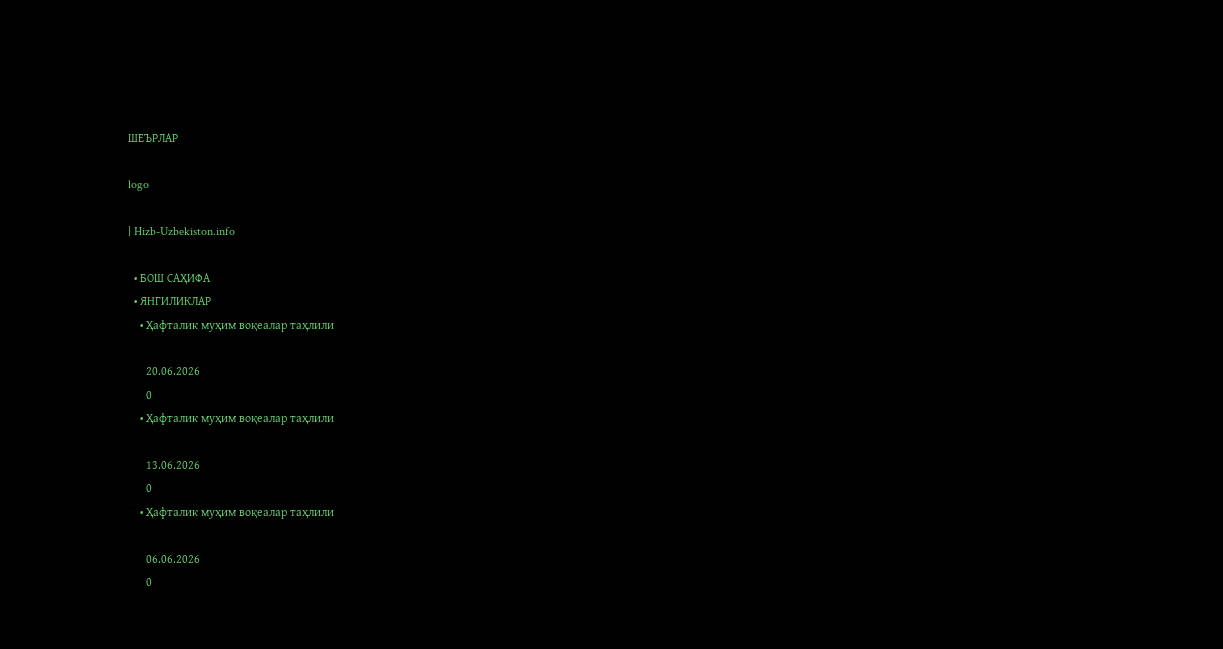ШЕЪРЛАР

logo

| Hizb-Uzbekiston.info

  • БОШ САҲИФА
  • ЯНГИЛИКЛАР
    • Ҳафталик муҳим воқеалар таҳлили

      20.06.2026
      0
    • Ҳафталик муҳим воқеалар таҳлили

      13.06.2026
      0
    • Ҳафталик муҳим воқеалар таҳлили

      06.06.2026
      0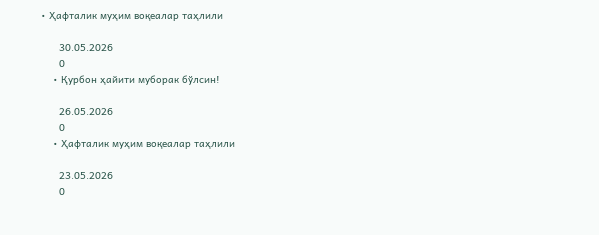• Ҳафталик муҳим воқеалар таҳлили

      30.05.2026
      0
    • Қурбон ҳайити муборак бўлсин!

      26.05.2026
      0
    • Ҳафталик муҳим воқеалар таҳлили

      23.05.2026
      0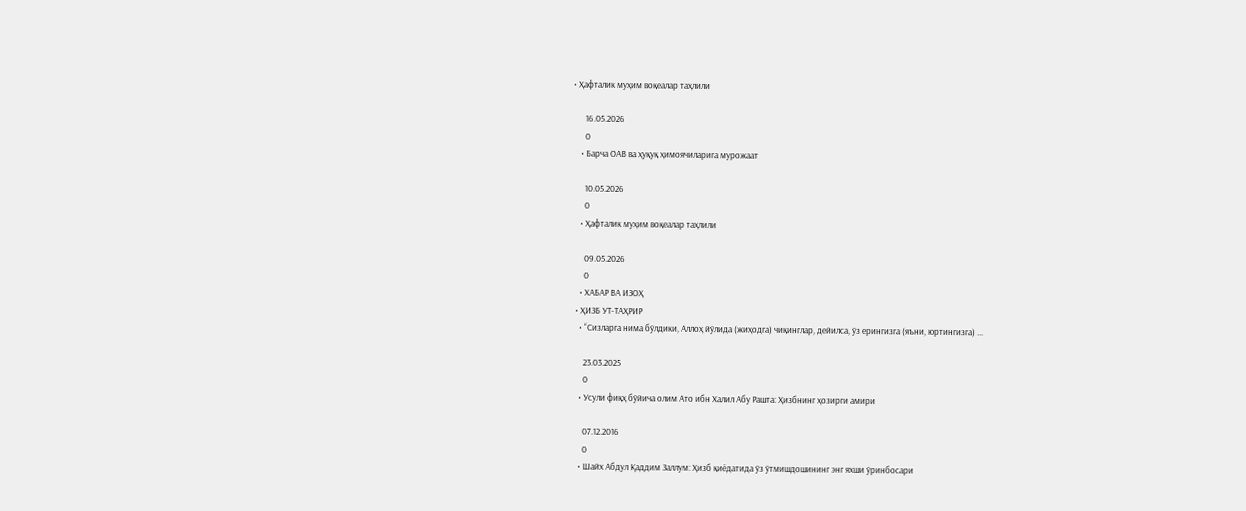• Ҳафталик муҳим воқеалар таҳлили

      16.05.2026
      0
    • Барча ОАВ ва ҳуқуқ ҳимоячиларига мурожаат

      10.05.2026
      0
    • Ҳафталик муҳим воқеалар таҳлили

      09.05.2026
      0
    • ХАБАР ВА ИЗОҲ
  • ҲИЗБ УТ-ТАҲРИР
    • “Сизларга нима бўлдики, Аллоҳ йўлида (жиҳодга) чиқинглар, дейилса, ўз ерингизга (яъни, юртингизга) ...

      23.03.2025
      0
    • Усули фиқҳ бўйича олим Ато ибн Халил Абу Рашта: Ҳизбнинг ҳозирги амири

      07.12.2016
      0
    • Шайх Абдул Қаддим Заллум: Ҳизб қиёдатида ўз ўтмишдошининг энг яхши ўринбосари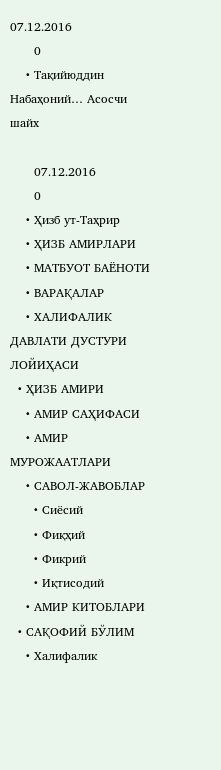07.12.2016
      0
    • Тақийюддин Набаҳоний… Асосчи шайх

      07.12.2016
      0
    • Ҳизб ут-Таҳрир
    • ҲИЗБ АМИРЛАРИ
    • МАТБУОТ БАЁНОТИ
    • ВАРАҚАЛАР
    • ХАЛИФАЛИК ДАВЛАТИ ДУСТУРИ ЛОЙИҲАСИ
  • ҲИЗБ АМИРИ
    • АМИР САҲИФАСИ
    • АМИР МУРОЖААТЛАРИ
    • САВОЛ-ЖАВОБЛАР
      • Сиёсий
      • Фиқҳий
      • Фикрий
      • Иқтисодий
    • АМИР КИТОБЛАРИ
  • САҚОФИЙ БЎЛИМ
    • Халифалик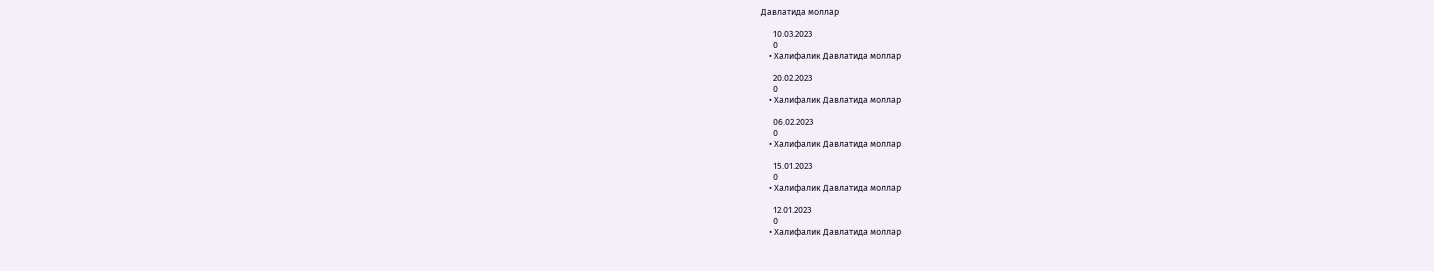Давлатида моллар

      10.03.2023
      0
    • Халифалик Давлатида моллар

      20.02.2023
      0
    • Халифалик Давлатида моллар

      06.02.2023
      0
    • Халифалик Давлатида моллар

      15.01.2023
      0
    • Халифалик Давлатида моллар

      12.01.2023
      0
    • Халифалик Давлатида моллар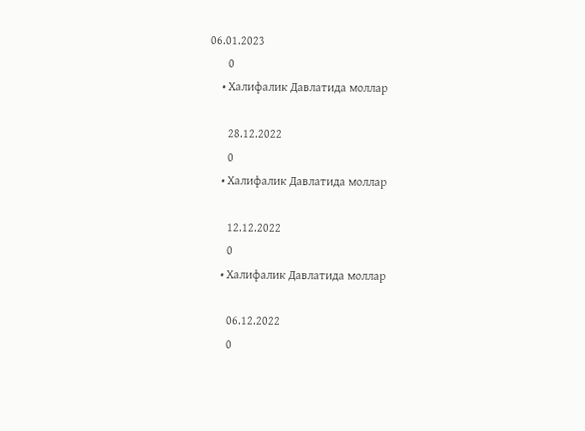06.01.2023
      0
    • Халифалик Давлатида моллар

      28.12.2022
      0
    • Халифалик Давлатида моллар

      12.12.2022
      0
    • Халифалик Давлатида моллар

      06.12.2022
      0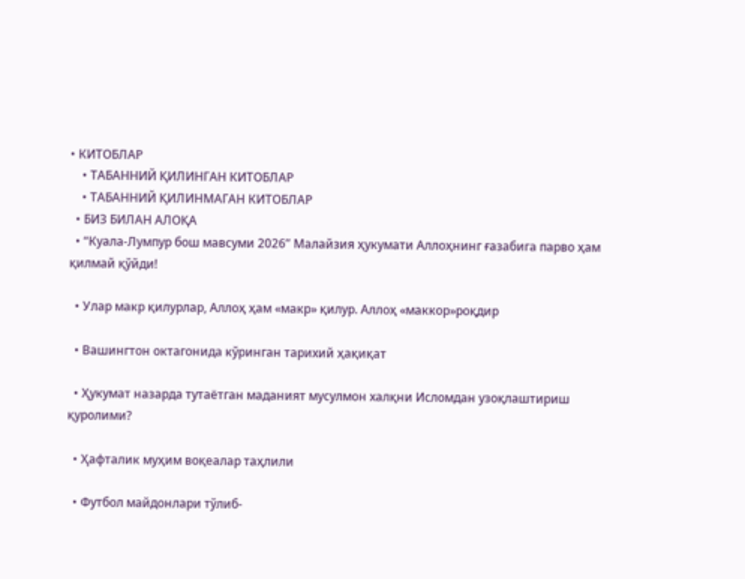• КИТОБЛАР
    • ТАБАННИЙ ҚИЛИНГАН КИТОБЛАР
    • ТАБАННИЙ ҚИЛИНМАГАН КИТОБЛАР
  • БИЗ БИЛАН АЛОҚА
  • “Куала-Лумпур бош мавсуми 2026” Малайзия ҳукумати Аллоҳнинг ғазабига парво ҳам қилмай қўйди!

  • Улар макр қилурлар, Аллоҳ ҳам «макр» қилур. Аллоҳ «маккор»роқдир

  • Вашингтон октагонида кўринган тарихий ҳақиқат

  • Ҳукумат назарда тутаётган маданият мусулмон халқни Исломдан узоқлаштириш қуролими?

  • Ҳафталик муҳим воқеалар таҳлили

  • Футбол майдонлари тўлиб-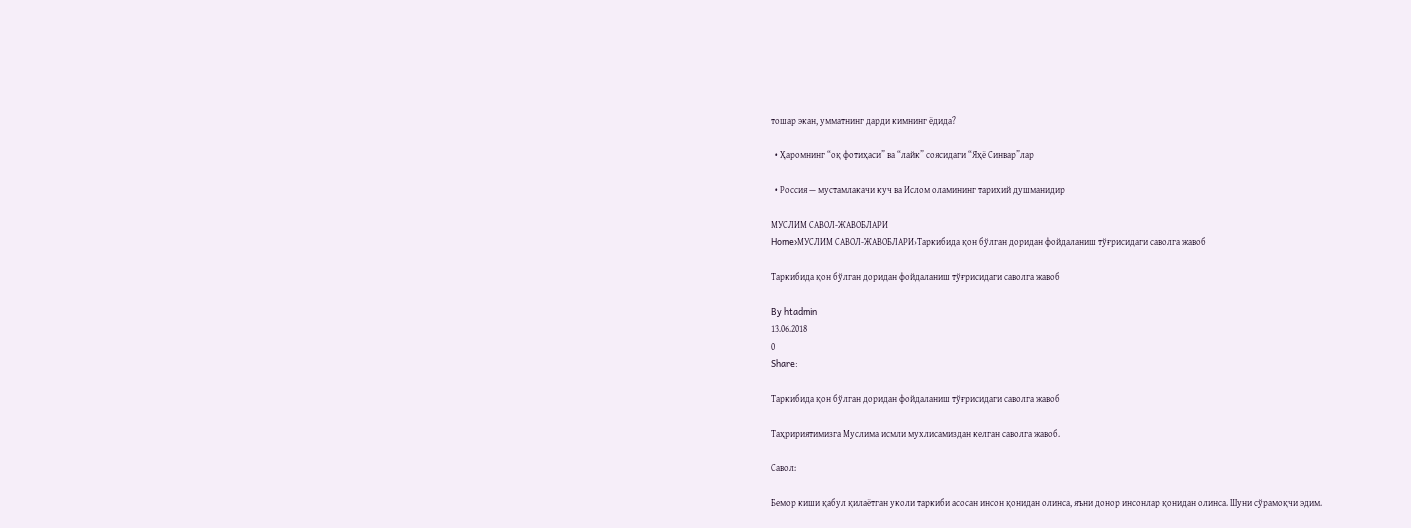тошар экан, умматнинг дарди кимнинг ёдида?

  • Ҳаромнинг “оқ фотиҳаси” ва “лайк” соясидаги “Яҳё Синвар”лар

  • Россия — мустамлакачи куч ва Ислом оламининг тарихий душманидир

МУСЛИМ САВОЛ-ЖАВОБЛАРИ
Home›МУСЛИМ САВОЛ-ЖАВОБЛАРИ›Таркибида қон бўлган доридан фойдаланиш тўғрисидаги саволга жавоб

Таркибида қон бўлган доридан фойдаланиш тўғрисидаги саволга жавоб

By htadmin
13.06.2018
0
Share:

Таркибида қон бўлган доридан фойдаланиш тўғрисидаги саволга жавоб

Таҳририятимизга Муслима исмли мухлисамиздан келган саволга жавоб.

Савол:

Бемор киши қабул қилаётган уколи таркиби асосан инсон қонидан олинса, яъни донор инсонлар қонидан олинса. Шуни сўрамоқчи эдим.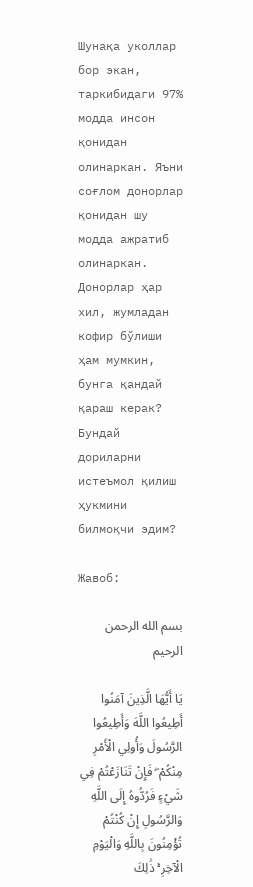Шунақа уколлар бор экан, таркибидаги 97% модда инсон қонидан олинаркан. Яъни соғлом донорлар қонидан шу модда ажратиб олинаркан. Донорлар ҳар хил, жумладан кофир бўлиши ҳам мумкин, бунга қандай қараш керак? Бундай дориларни истеъмол қилиш ҳукмини билмоқчи эдим?

Жавоб:

بسم الله الرحمن الرحيم

يَا أَيُّهَا الَّذِينَ آمَنُوا أَطِيعُوا اللَّهَ وَأَطِيعُوا الرَّسُولَ وَأُولِي الْأَمْرِ مِنْكُمْ ۖ فَإِنْ تَنَازَعْتُمْ فِي شَيْءٍ فَرُدُّوهُ إِلَى اللَّهِ وَالرَّسُولِ إِنْ كُنْتُمْ تُؤْمِنُونَ بِاللَّهِ وَالْيَوْمِ الْآخِرِ ۚ ذَٰلِكَ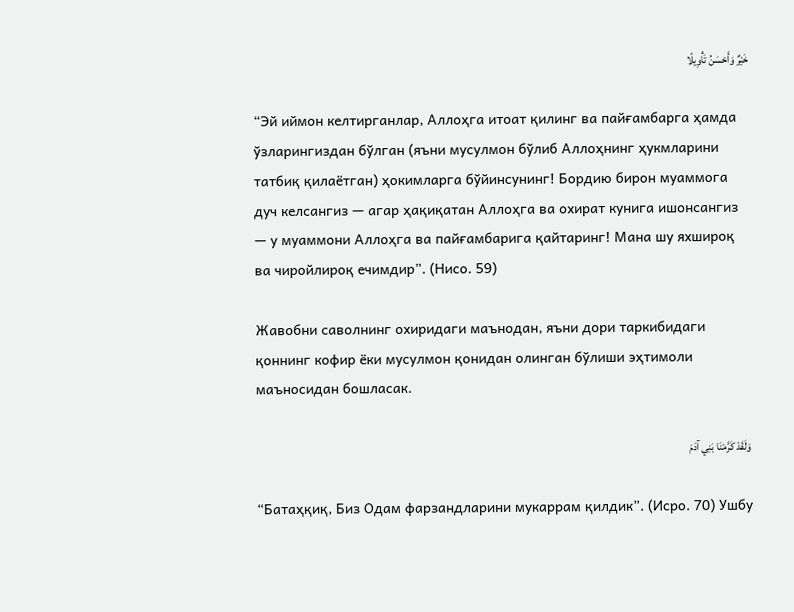خَيْرٌ وَأَحْسَنُ تَأْوِيلًا

“Эй иймон келтирганлар, Аллоҳга итоат қилинг ва пайғамбарга ҳамда ўзларингиздан бўлган (яъни мусулмон бўлиб Аллоҳнинг ҳукмларини татбиқ қилаётган) ҳокимларга бўйинсунинг! Бордию бирон муаммога дуч келсангиз — агар ҳақиқатан Аллоҳга ва охират кунига ишонсангиз — у муаммони Аллоҳга ва пайғамбарига қайтаринг! Мана шу яхшироқ ва чиройлироқ ечимдир”. (Нисо. 59)

Жавобни саволнинг охиридаги маънодан, яъни дори таркибидаги қоннинг кофир ёки мусулмон қонидан олинган бўлиши эҳтимоли маъносидан бошласак.

وَلَقَدْ كَرَّمْنَا بَنِي آدَمَ

“Батаҳқиқ, Биз Одам фарзандларини мукаррам қилдик”. (Исро. 70) Ушбу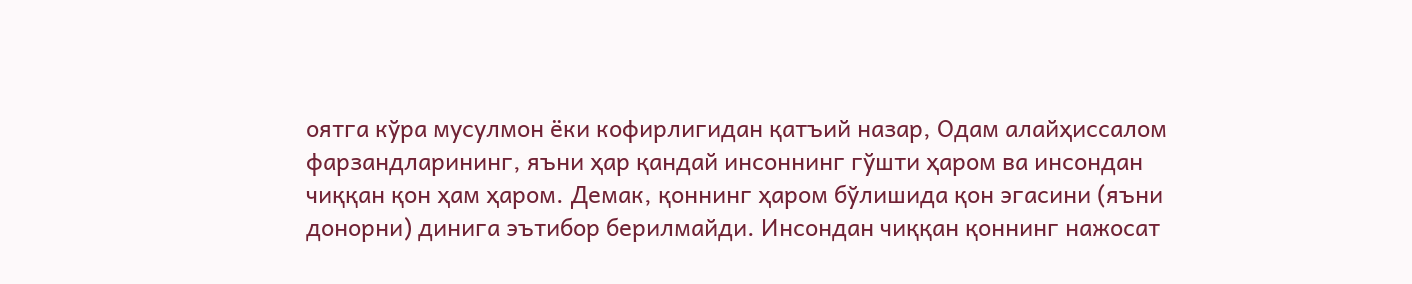оятга кўра мусулмон ёки кофирлигидан қатъий назар, Одам алайҳиссалом фарзандларининг, яъни ҳар қандай инсоннинг гўшти ҳаром ва инсондан чиққан қон ҳам ҳаром. Демак, қоннинг ҳаром бўлишида қон эгасини (яъни донорни) динига эътибор берилмайди. Инсондан чиққан қоннинг нажосат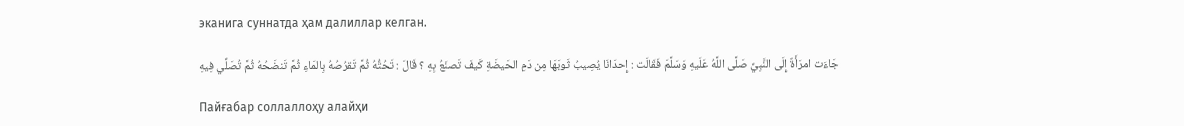эканига суннатда ҳам далиллар келган.

جَاءَت امرَأَةٌ إِلَى النَّبِيِّ صَلَّى اللَّهُ عَلَيهِ وَسَلَّمَ فَقَالَت : إِحدَانَا يُصِيبُ ثَوبَهَا مِن دَمِ الحَيضَةِ كَيفَ تَصنَعُ بِهِ ؟ قَالَ : تَحُتُّهُ ثُمَّ تَقرُصُهُ بِالمَاءِ ثُمَّ تَنضَحُهُ ثُمَّ تُصَلِّي فِيهِ

Пайғабар соллаллоҳу алайҳи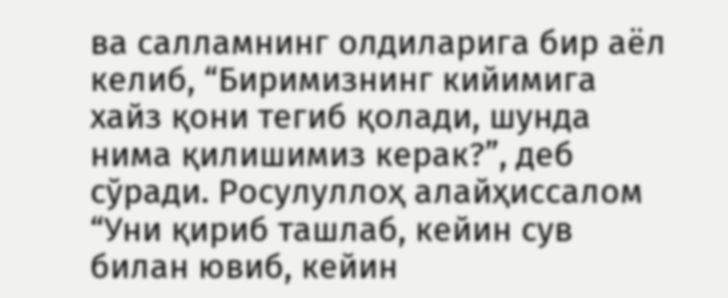ва салламнинг олдиларига бир аёл келиб, “Биримизнинг кийимига хайз қони тегиб қолади, шунда нима қилишимиз керак?”, деб сўради. Росулуллоҳ алайҳиссалом “Уни қириб ташлаб, кейин сув билан ювиб, кейин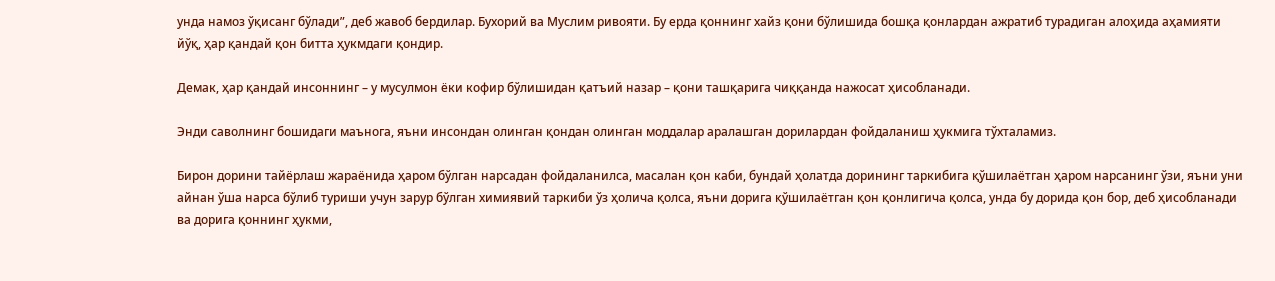унда намоз ўқисанг бўлади”, деб жавоб бердилар. Бухорий ва Муслим ривояти. Бу ерда қоннинг хайз қони бўлишида бошқа қонлардан ажратиб турадиган алоҳида аҳамияти йўқ, ҳар қандай қон битта ҳукмдаги қондир.

Демак, ҳар қандай инсоннинг – у мусулмон ёки кофир бўлишидан қатъий назар – қони ташқарига чиққанда нажосат ҳисобланади.

Энди саволнинг бошидаги маънога, яъни инсондан олинган қондан олинган моддалар аралашган дорилардан фойдаланиш ҳукмига тўхталамиз.

Бирон дорини тайёрлаш жараёнида ҳаром бўлган нарсадан фойдаланилса, масалан қон каби, бундай ҳолатда дорининг таркибига қўшилаётган ҳаром нарсанинг ўзи, яъни уни айнан ўша нарса бўлиб туриши учун зарур бўлган химиявий таркиби ўз ҳолича қолса, яъни дорига қўшилаётган қон қонлигича қолса, унда бу дорида қон бор, деб ҳисобланади ва дорига қоннинг ҳукми,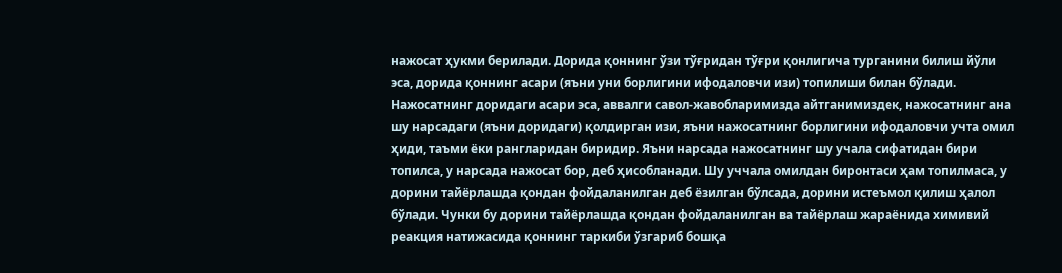нажосат ҳукми берилади. Дорида қоннинг ўзи тўғридан тўғри қонлигича турганини билиш йўли эса, дорида қоннинг асари (яъни уни борлигини ифодаловчи изи) топилиши билан бўлади. Нажосатнинг доридаги асари эса, аввалги савол-жавобларимизда айтганимиздек, нажосатнинг ана шу нарсадаги (яъни доридаги) қолдирган изи, яъни нажосатнинг борлигини ифодаловчи учта омил ҳиди, таъми ёки рангларидан биридир. Яъни нарсада нажосатнинг шу учала сифатидан бири топилса, у нарсада нажосат бор, деб ҳисобланади. Шу уччала омилдан биронтаси ҳам топилмаса, у дорини тайёрлашда қондан фойдаланилган деб ёзилган бўлсада, дорини истеъмол қилиш ҳалол бўлади. Чунки бу дорини тайёрлашда қондан фойдаланилган ва тайёрлаш жараёнида химивий реакция натижасида қоннинг таркиби ўзгариб бошқа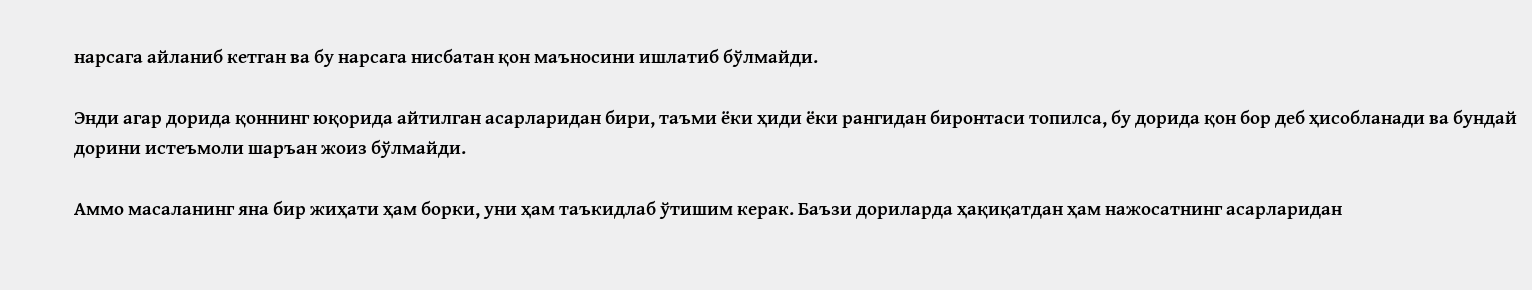нарсага айланиб кетган ва бу нарсага нисбатан қон маъносини ишлатиб бўлмайди.

Энди агар дорида қоннинг юқорида айтилган асарларидан бири, таъми ёки ҳиди ёки рангидан биронтаси топилса, бу дорида қон бор деб ҳисобланади ва бундай дорини истеъмоли шаръан жоиз бўлмайди.

Аммо масаланинг яна бир жиҳати ҳам борки, уни ҳам таъкидлаб ўтишим керак. Баъзи дориларда ҳақиқатдан ҳам нажосатнинг асарларидан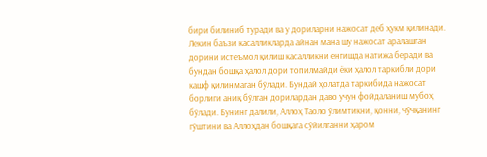бири билиниб туради ва у дориларни нажосат деб ҳукм қилинади. Лекин баъзи касалликларда айнан мана шу нажосат аралашган дорини истеъмол қилиш касалликни енгишда натижа беради ва бундан бошқа ҳалол дори топилмайди ёки ҳалол таркибли дори кашф қилинмаган бўлади. Бундай ҳолатда таркибида нажосат борлиги аниқ бўлган дорилардан даво учун фойдаланиш мубоҳ бўлади. Бунинг далили, Аллоҳ Таоло ўлимтикни, қонни, чўчқанинг гўштини ва Аллоҳдан бошқага сўйилганни ҳаром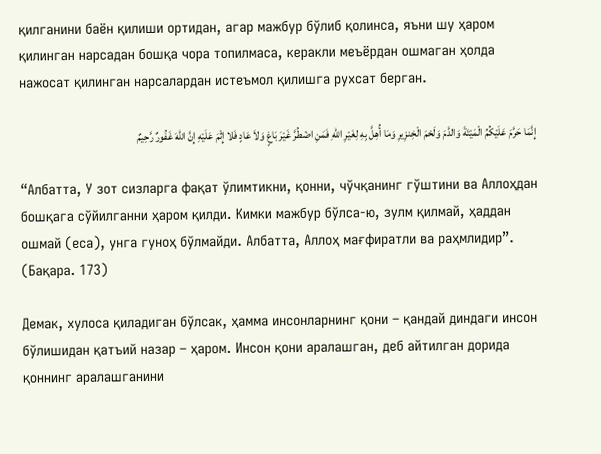қилганини баён қилиши ортидан, агар мажбур бўлиб қолинса, яъни шу ҳаром қилинган нарсадан бошқа чора топилмаса, керакли меъёрдан ошмаган ҳолда нажосат қилинган нарсалардан истеъмол қилишга рухсат берган.

إِنَّمَا حَرَّمَ عَلَيْكُمُ الْمَيْتَةَ وَالدَّمَ وَلَحْمَ الْخِنزِيرِ وَمَا أُهِلَّ بِهِ لِغَيْرِ اللّهِ فَمَنِ اضْطُرَّ غَيْرَ بَاغٍ وَلاَ عَادٍ فَلا إِثْمَ عَلَيْهِ إِنَّ اللّهَ غَفُورٌ رَّحِيمٌ

“Албатта, У зот сизларга фақат ўлимтикни, қонни, чўчқанинг гўштини ва Аллоҳдан бошқага сўйилганни ҳаром қилди. Кимки мажбур бўлса-ю, зулм қилмай, ҳаддан ошмай (еса), унга гуноҳ бўлмайди. Албатта, Аллоҳ мағфиратли ва раҳмлидир”. (Бақара. 173)

Демак, хулоса қиладиган бўлсак, ҳамма инсонларнинг қони – қандай диндаги инсон бўлишидан қатъий назар – ҳаром. Инсон қони аралашган, деб айтилган дорида қоннинг аралашганини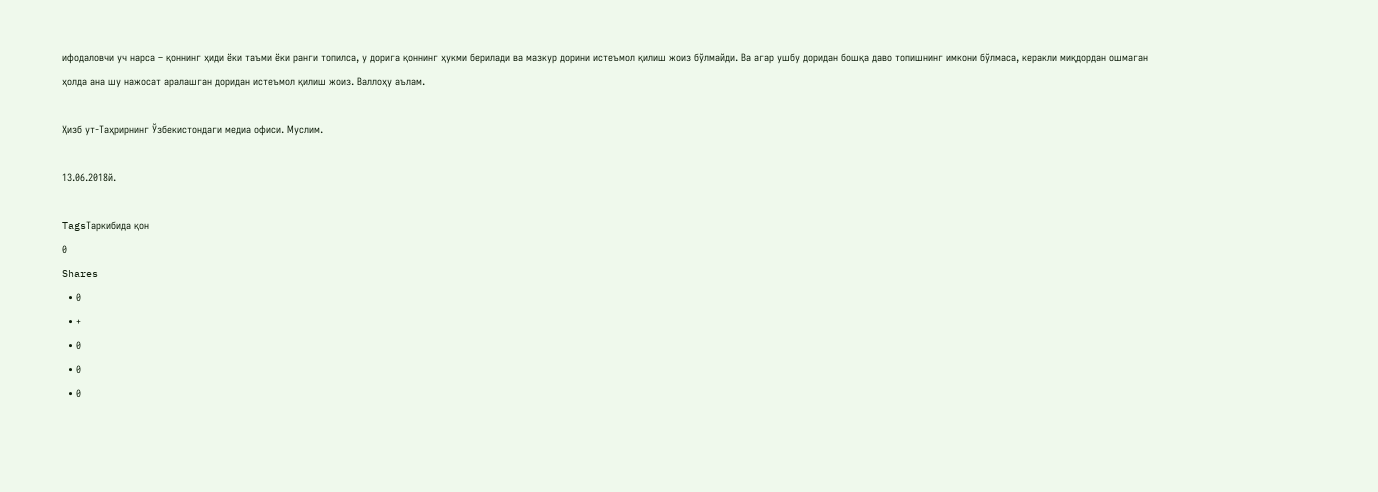ифодаловчи уч нарса – қоннинг ҳиди ёки таъми ёки ранги топилса, у дорига қоннинг ҳукми берилади ва мазкур дорини истеъмол қилиш жоиз бўлмайди. Ва агар ушбу доридан бошқа даво топишнинг имкони бўлмаса, керакли миқдордан ошмаган ҳолда ана шу нажосат аралашган доридан истеъмол қилиш жоиз. Валлоҳу аълам.

Ҳизб ут-Таҳрирнинг Ўзбекистондаги медиа офиси. Муслим.

13.06.2018й.

TagsТаркибида қон
0
Shares
  • 0
  • +
  • 0
  • 0
  • 0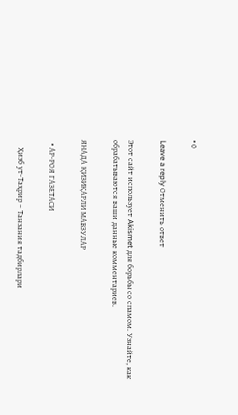• 0

Leave a reply Отменить ответ

Этот сайт использует Akismet для борьбы со спамом. Узнайте, как обрабатываются ваши данные комментариев.

ЯНАДА ҚИЗИҚАРЛИ МАВЗУЛАР

  • АР-РОЯ ГАЗЕТАСИ

    Ҳизб ут-Таҳрир – Танзания тадбирлари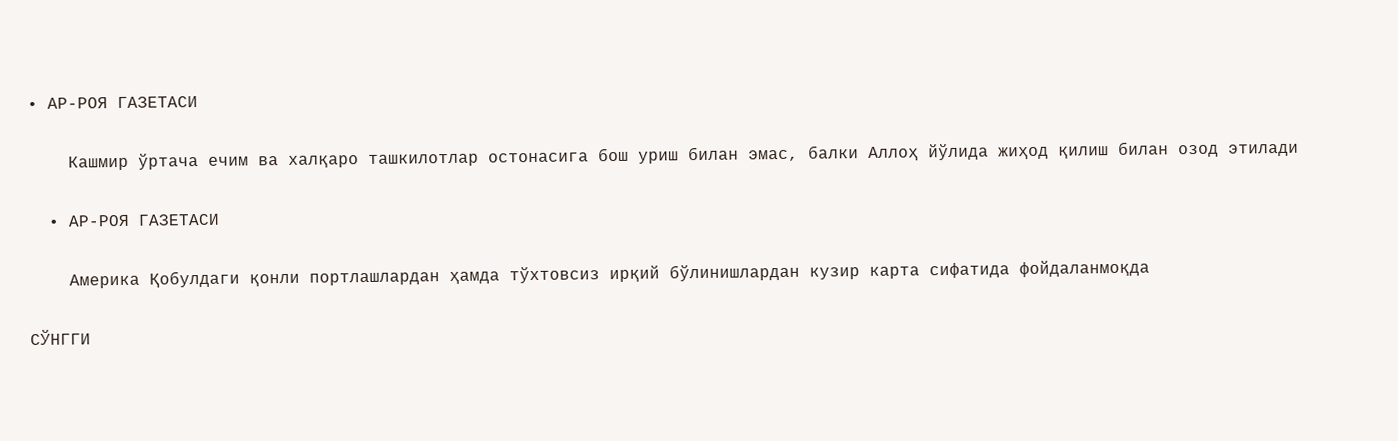• АР-РОЯ ГАЗЕТАСИ

    Кашмир ўртача ечим ва халқаро ташкилотлар остонасига бош уриш билан эмас, балки Аллоҳ йўлида жиҳод қилиш билан озод этилади

  • АР-РОЯ ГАЗЕТАСИ

    Америка Қобулдаги қонли портлашлардан ҳамда тўхтовсиз ирқий бўлинишлардан кузир карта сифатида фойдаланмоқда

СЎНГГИ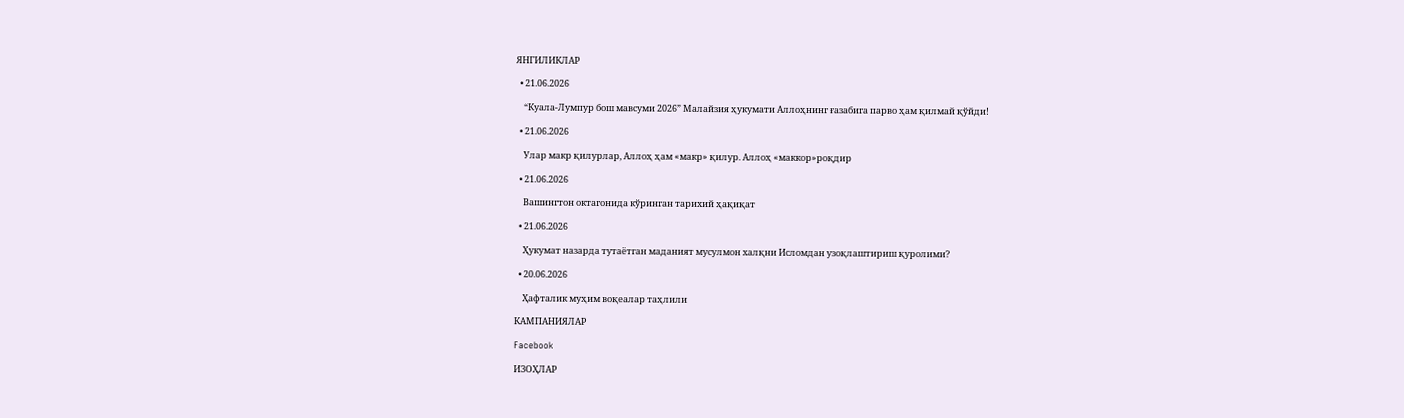ЯНГИЛИКЛАР

  • 21.06.2026

    “Куала-Лумпур бош мавсуми 2026” Малайзия ҳукумати Аллоҳнинг ғазабига парво ҳам қилмай қўйди!

  • 21.06.2026

    Улар макр қилурлар, Аллоҳ ҳам «макр» қилур. Аллоҳ «маккор»роқдир

  • 21.06.2026

    Вашингтон октагонида кўринган тарихий ҳақиқат

  • 21.06.2026

    Ҳукумат назарда тутаётган маданият мусулмон халқни Исломдан узоқлаштириш қуролими?

  • 20.06.2026

    Ҳафталик муҳим воқеалар таҳлили

КАМПАНИЯЛАР

Facebook

ИЗОҲЛАР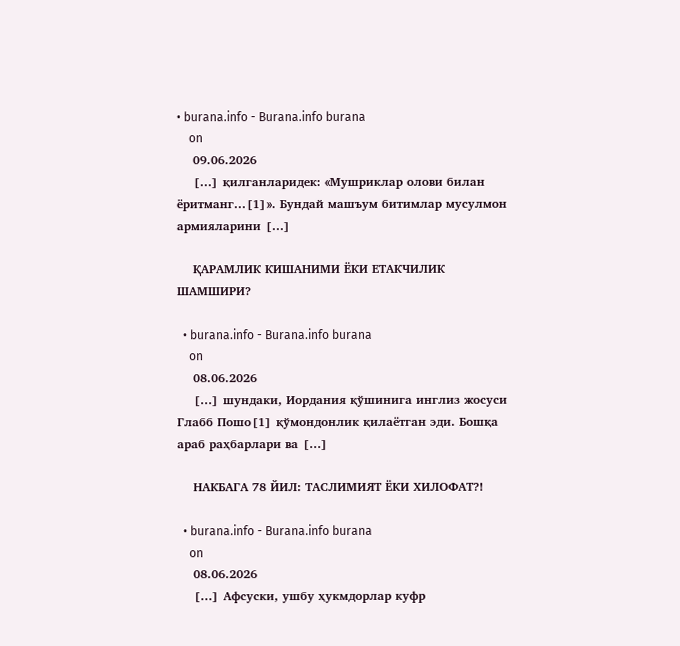• burana.info - Burana.info burana
    on
    09.06.2026
    […] қилганларидек: «Мушриклар олови билан ёритманг…[1]». Бундай машъум битимлар мусулмон армияларини […]

    ҚАРАМЛИК КИШАНИМИ ЁКИ ЕТАКЧИЛИК ШАМШИРИ?

  • burana.info - Burana.info burana
    on
    08.06.2026
    […] шундаки, Иордания қўшинига инглиз жосуси Глабб Пошо[1] қўмондонлик қилаётган эди. Бошқа араб раҳбарлари ва […]

    НАКБАГА 78 ЙИЛ: ТАСЛИМИЯТ ЁКИ ХИЛОФАТ?!

  • burana.info - Burana.info burana
    on
    08.06.2026
    […] Афсуски, ушбу ҳукмдорлар куфр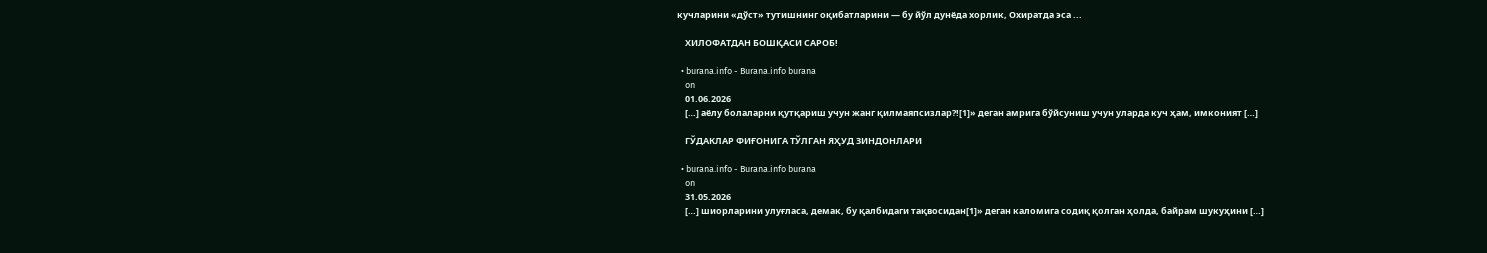кучларини «дўст» тутишнинг оқибатларини — бу йўл дунёда хорлик, Охиратда эса ...

    ХИЛОФАТДАН БОШҚАСИ САРОБ!

  • burana.info - Burana.info burana
    on
    01.06.2026
    […] аёлу болаларни қутқариш учун жанг қилмаяпсизлар?![1]» деган амрига бўйсуниш учун уларда куч ҳам, имконият […]

    ГЎДАКЛАР ФИҒОНИГА ТЎЛГАН ЯҲУД ЗИНДОНЛАРИ

  • burana.info - Burana.info burana
    on
    31.05.2026
    […] шиорларини улуғласа, демак, бу қалбидаги тақвосидан[1]» деган каломига содиқ қолган ҳолда, байрам шукуҳини […]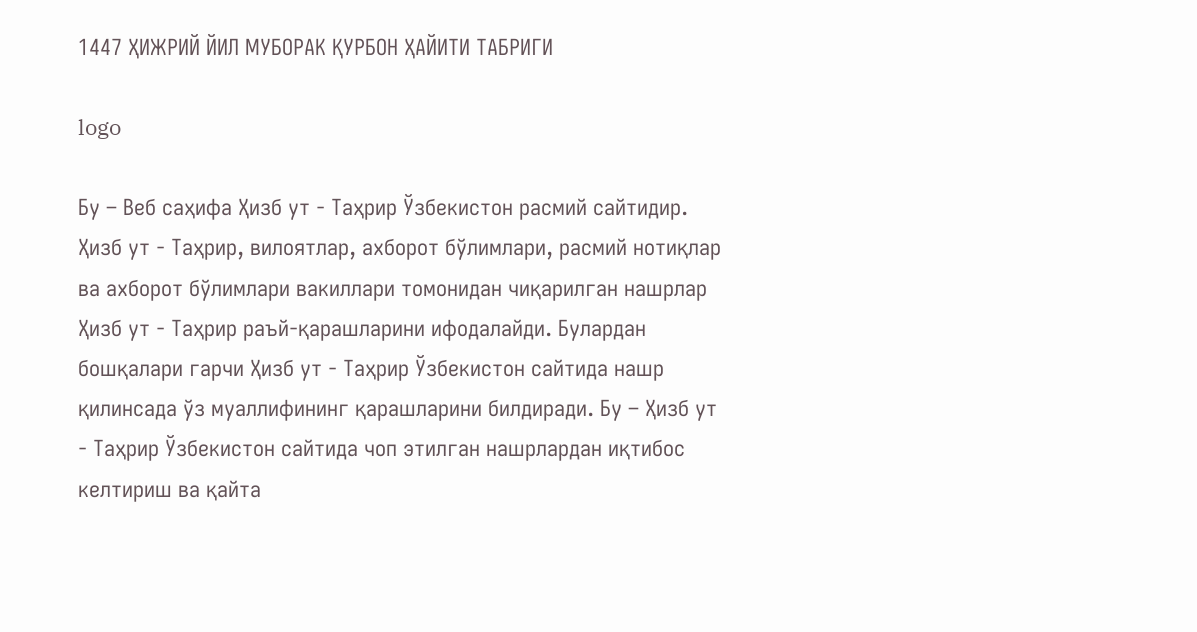1447 ҲИЖРИЙ ЙИЛ МУБОРАК ҚУРБОН ҲАЙИТИ ТАБРИГИ

logo

Бу – Веб саҳифа Ҳизб ут - Таҳрир Ўзбекистон расмий сайтидир. Ҳизб ут - Таҳрир, вилоятлар, ахборот бўлимлари, расмий нотиқлар ва ахборот бўлимлари вакиллари томонидан чиқарилган нашрлар Ҳизб ут - Таҳрир раъй-қарашларини ифодалайди. Булардан бошқалари гарчи Ҳизб ут - Таҳрир Ўзбекистон сайтида нашр қилинсада ўз муаллифининг қарашларини билдиради. Бу – Ҳизб ут - Таҳрир Ўзбекистон сайтида чоп этилган нашрлардан иқтибос келтириш ва қайта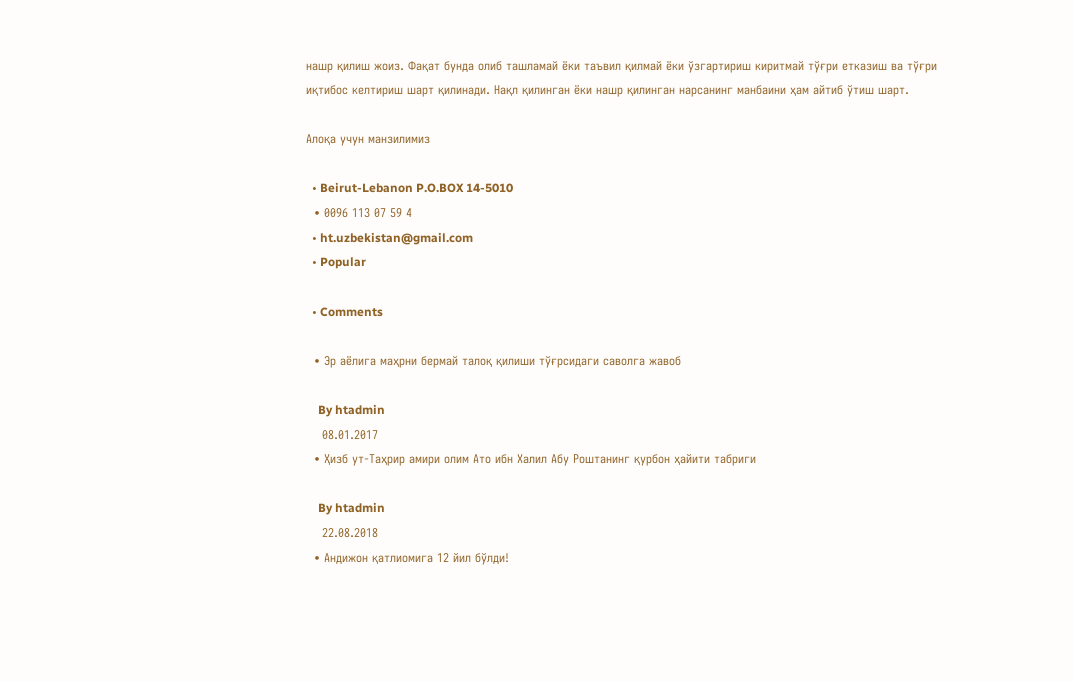нашр қилиш жоиз. Фақат бунда олиб ташламай ёки таъвил қилмай ёки ўзгартириш киритмай тўғри етказиш ва тўғри иқтибос келтириш шарт қилинади. Нақл қилинган ёки нашр қилинган нарсанинг манбаини ҳам айтиб ўтиш шарт.

Алоқа учун манзилимиз

  • Beirut-Lebanon P.O.BOX 14-5010
  • 0096 113 07 59 4
  • ht.uzbekistan@gmail.com
  • Popular

  • Comments

  • Эр аёлига маҳрни бермай талоқ қилиши тўғрсидаги саволга жавоб

    By htadmin
    08.01.2017
  • Ҳизб ут-Таҳрир амири олим Ато ибн Халил Абу Роштанинг қурбон ҳайити табриги

    By htadmin
    22.08.2018
  • Андижон қатлиомига 12 йил бўлди!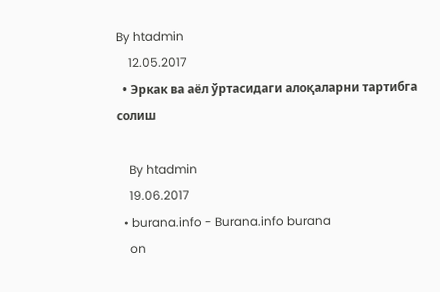By htadmin
    12.05.2017
  • Эркак ва аёл ўртасидаги алоқаларни тартибга солиш

    By htadmin
    19.06.2017
  • burana.info - Burana.info burana
    on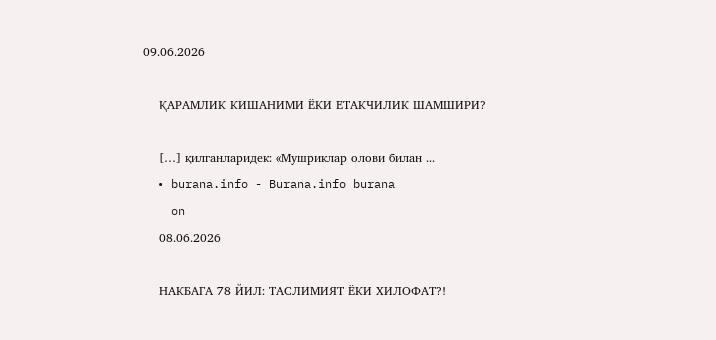09.06.2026

    ҚАРАМЛИК КИШАНИМИ ЁКИ ЕТАКЧИЛИК ШАМШИРИ?

    […] қилганларидек: «Мушриклар олови билан ...
  • burana.info - Burana.info burana
    on
    08.06.2026

    НАКБАГА 78 ЙИЛ: ТАСЛИМИЯТ ЁКИ ХИЛОФАТ?!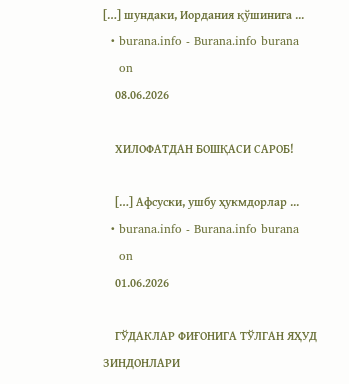[…] шундаки, Иордания қўшинига ...
  • burana.info - Burana.info burana
    on
    08.06.2026

    ХИЛОФАТДАН БОШҚАСИ САРОБ!

    […] Афсуски, ушбу ҳукмдорлар ...
  • burana.info - Burana.info burana
    on
    01.06.2026

    ГЎДАКЛАР ФИҒОНИГА ТЎЛГАН ЯҲУД ЗИНДОНЛАРИ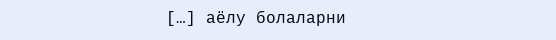[…] аёлу болаларни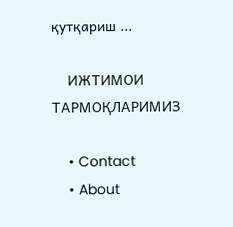қутқариш ...

    ИЖТИМОИ ТАРМОҚЛАРИМИЗ

    • Contact
    • About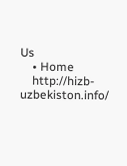Us
    • Home
    http://hizb-uzbekiston.info/